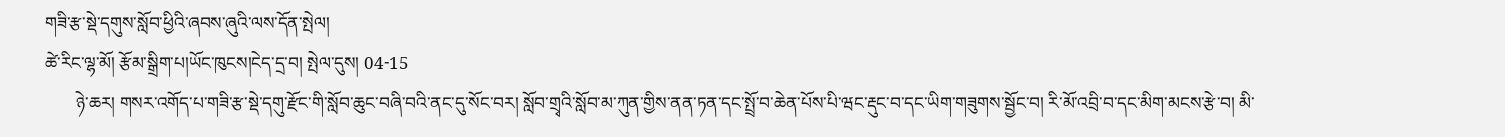གཟི་རྩ་སྡེ་དགུས་སློབ་ཕྱིའི་ཞབས་ཞུའི་ལས་དོན་སྤེལ།
ཚེ་རིང་ལྷ་མོ། རྩོམ་སྒྲིག་པ།ཡོང་ཁུངས།ངེད་དྲ་བ། སྤེལ་དུས། 04-15
       ཉེ་ཆར། གསར་འགོད་པ་གཟི་རྩ་སྡེ་དགུ་རྫོང་གི་སློབ་ཆུང་བཞི་བའི་ནང་དུ་སོང་བར། སློབ་གྲྭའི་སློབ་མ་ཀུན་གྱིས་ནན་ཏན་དང་སྤྲོ་བ་ཆེན་པོས་པི་ཝང་རྡུང་བ་དང་ཡིག་གཟུགས་སྦྱོང་བ། རི་མོ་འབྲི་བ་དང་མིག་མངས་རྩེ་བ། མི་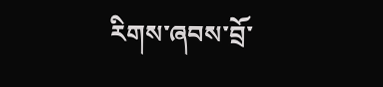རིགས་ཞབས་བྲོ་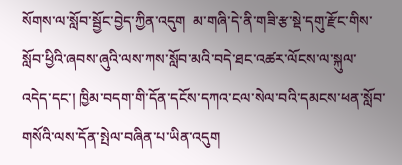སོགས་ལ་སློབ་སྦྱོང་བྱེད་ཀྱིན་འདུག  མ་གཞི་དེ་ནི་གཟི་རྩ་སྡེ་དགུ་རྫོང་གིས་སློབ་ཕྱིའི་ཞབས་ཞུའི་ལས་ཀས་སློབ་མའི་བདེ་ཐང་འཚར་ལོངས་ལ་སྐུལ་འདེད་དང་། ཁྱིམ་བདག་གི་དོན་དངོས་དཀའ་ངལ་སེལ་བའི་དམངས་ཕན་སློབ་གསོའི་ལས་དོན་སྤེལ་བཞིན་པ་ཡིན་འདུག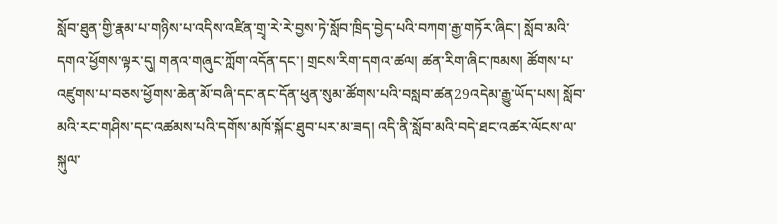སློབ་ཐུན་གྱི་རྣམ་པ་གཉིས་པ་འདིས་འཛིན་གྲྭ་རེ་རེ་བྱས་ཏེ་སློབ་ཁྲིད་བྱེད་པའི་བཀག་རྒྱ་གཏོར་ཞིང་། སློབ་མའི་དགའ་ཕྱོགས་ལྟར་དུ། གནའ་གཞུང་ཀློག་འདོན་དང་། གྲངས་རིག་དགའ་ཚལ། ཚན་རིག་ཞིང་ཁམས། ཚོགས་པ་འཛུགས་པ་བཅས་ཕྱོགས་ཆེན་མོ་བཞི་དང་ནང་དོན་ཕུན་སུམ་ཚོགས་པའི་བསླབ་ཚན29འདེམ་རྒྱུ་ཡོད་པས། སློབ་མའི་རང་གཤིས་དང་འཚམས་པའི་དགོས་མཁོ་སྐོང་ཐུབ་པར་མ་ཟད། འདི་ནི་སློབ་མའི་བདེ་ཐང་འཚར་ལོངས་ལ་སྐུལ་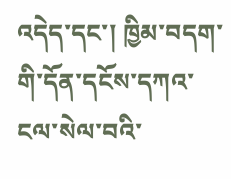འདེད་དང་། ཁྱིམ་བདག་གི་དོན་དངོས་དཀའ་ངལ་སེལ་བའི་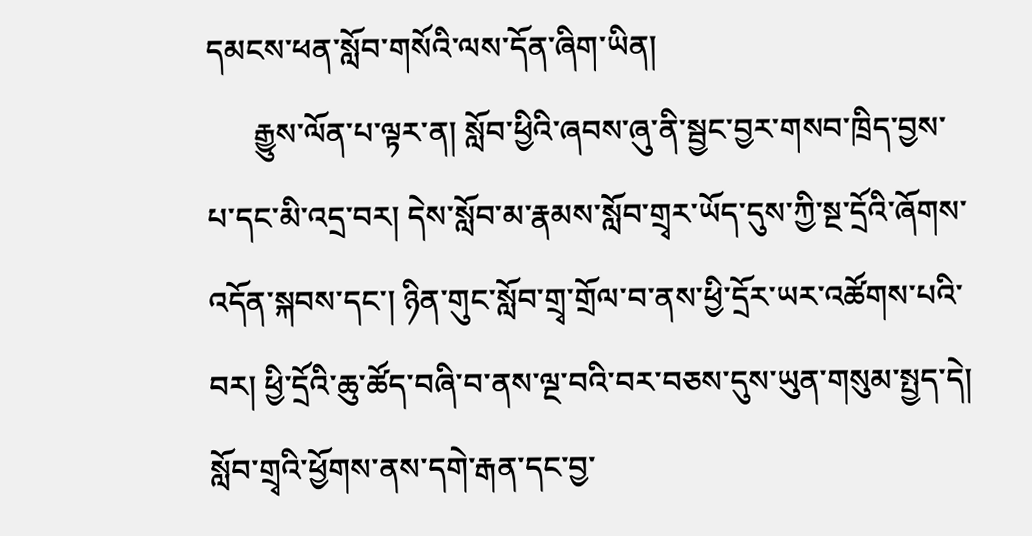དམངས་ཕན་སློབ་གསོའི་ལས་དོན་ཞིག་ཡིན།
      རྒྱུས་ལོན་པ་ལྟར་ན། སློབ་ཕྱིའི་ཞབས་ཞུ་ནི་སྦྱང་བྱར་གསབ་ཁྲིད་བྱས་པ་དང་མི་འདྲ་བར། དེས་སློབ་མ་རྣམས་སློབ་གྲྭར་ཡོད་དུས་ཀྱི་སྔ་དྲོའི་ཞོགས་འདོན་སྐབས་དང་། ཉིན་གུང་སློབ་གྲྭ་གྲོལ་བ་ནས་ཕྱི་དྲོར་ཡར་འཚོགས་པའི་བར། ཕྱི་དྲོའི་ཆུ་ཚོད་བཞི་བ་ནས་ལྔ་བའི་བར་བཅས་དུས་ཡུན་གསུམ་སྤྱད་དེ། སློབ་གྲྭའི་ཕྱོགས་ནས་དགེ་རྒན་དང་བྱ་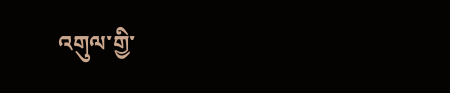འགུལ་གྱི་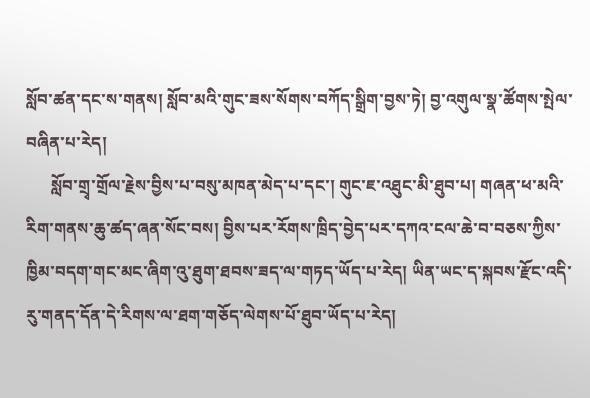སློབ་ཚན་དང་ས་གནས། སློབ་མའི་གུང་ཟས་སོགས་བཀོད་སྒྲིག་བྱས་ཏེ། བྱ་འགུལ་སྣ་ཚོགས་སྤེལ་བཞིན་པ་རེད།
      སློབ་གྲྭ་གྲོལ་རྗེས་བྱིས་པ་བསུ་མཁན་མེད་པ་དང་། གུང་ཇ་འཐུང་མི་ཐུབ་པ། གཞན་ཕ་མའི་རིག་གནས་ཆུ་ཚད་ཞན་སོང་བས། བྱིས་པར་རོགས་ཁྲིད་བྱེད་པར་དཀའ་ངལ་ཆེ་བ་བཅས་ཀྱིས་ཁྱིམ་བདག་གང་མང་ཞིག་འུ་ཐུག་ཐབས་ཟད་ལ་གཏད་ཡོད་པ་རེད། ཡིན་ཡང་ད་སྐབས་རྫོང་འདི་རུ་གནད་དོན་དེ་རིགས་ལ་ཐག་གཅོད་ལེགས་པོ་ཐུབ་ཡོད་པ་རེད།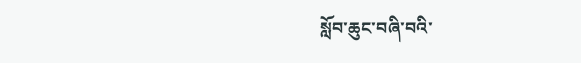སློབ་ཆུང་བཞི་བའི་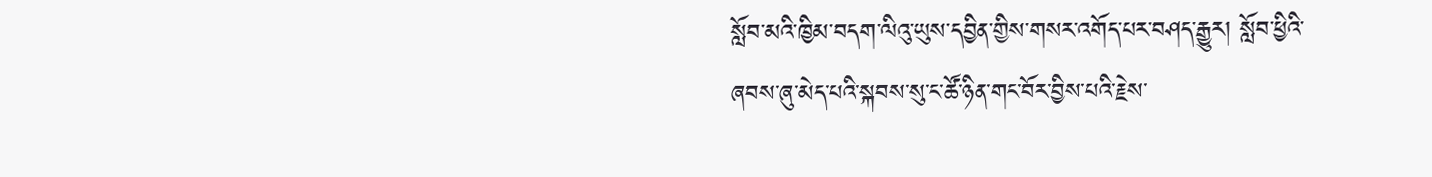སློབ་མའི་ཁྱིམ་བདག་ལིའུ་ཡུས་དབྱིན་གྱིས་གསར་འགོད་པར་བཤད་རྒྱུར། སློབ་ཕྱིའི་ཞབས་ཞུ་མེད་པའི་སྐབས་སུ་ང་ཚོ་ཉིན་གང་བོར་བྱིས་པའི་རྗེས་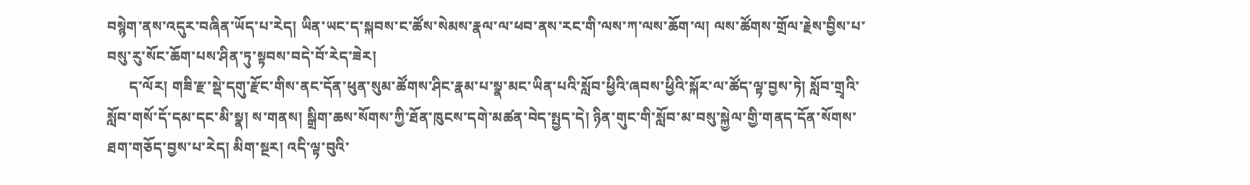བསྙེག་ནས་འདུར་བཞིན་ཡོད་པ་རེད། ཡིན་ཡང་ད་སྐབས་ང་ཚོས་སེམས་རྣལ་ལ་ཕབ་ནས་རང་གི་ལས་ཀ་ལས་ཆོག་ལ། ལས་ཚོགས་གྲོལ་རྗེས་བྱིས་པ་བསུ་རུ་སོང་ཆོག་པས་ཤིན་ཏུ་སྟབས་བདེ་བོ་རེད་ཟེར།
      ད་ལོར། གཟི་རྫ་སྡེ་དགུ་རྫོང་གིས་ནང་དོན་ཕུན་སུམ་ཚོགས་ཤིང་རྣམ་པ་སྣ་མང་ཡིན་པའི་སློབ་ཕྱིའི་ཞབས་ཕྱིའི་སྐོར་ལ་ཚོད་ལྟ་བྱས་ཏེ། སློབ་གྲྭའི་སློབ་གསོ་དོ་དམ་དང་མི་སྣ། ས་གནས། སྒྲིག་ཆས་སོགས་ཀྱི་ཐོན་ཁུངས་དགེ་མཚན་བེད་སྤྱད་དེ། ཉིན་གུང་གི་སློབ་མ་བསུ་སྐྱེལ་གྱི་གནད་དོན་སོགས་ཐག་གཅོད་བྱས་པ་རེད། མིག་སྔར། འདི་ལྟ་བུའི་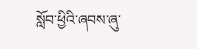སློབ་ཕྱིའི་ཞབས་ཞུ་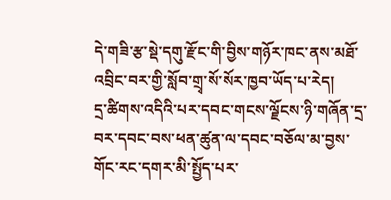དེ་གཟི་རྩ་སྡེ་དགུ་རྫོང་གི་བྱིས་གཉོར་ཁང་ནས་མཐོ་འབྲིང་བར་གྱི་སློབ་གྲྭ་སོ་སོར་ཁྱབ་ཡོད་པ་རེད།
དྲ་ཚིགས་འདིའི་པར་དབང་གངས་ལྗོངས་ཉི་གཞོན་དྲ་བར་དབང་བས་ཕན་ཚུན་ལ་དབང་བཅོལ་མ་བྱས་གོང་རང་དགར་མི་སྤྱོད་པར་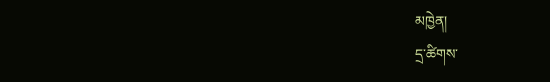མཁྱེན།
དྲ་ཚིགས་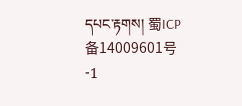དཔང་རྟགས། 蜀ICP备14009601号-1